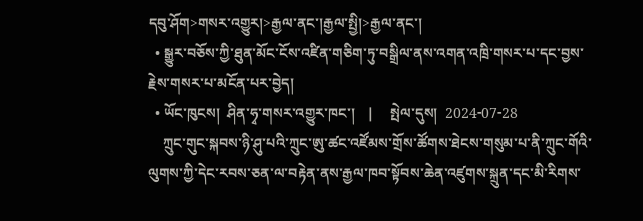དབུ་ཤོག>གསར་འགྱུར།>རྒྱལ་ནང་།རྒྱལ་སྤྱི།>རྒྱལ་ནང་།
  • སྒྱུར་བཅོས་ཀྱི་ཐུན་མོང་ངོས་འཛིན་གཅིག་ཏུ་བསྒྲིལ་ནས་འགན་འཁྲི་གསར་པ་དང་བྱས་རྗེས་གསར་པ་མངོན་པར་བྱེད།
  • ཡོང་ཁུངས།  ཤིན་ཧྭ་གསར་འགྱུར་ཁང་།    |     སྤེལ་དུས།  2024-07-28
    ཀྲུང་གུང་སྐབས་ཉི་ཤུ་པའི་ཀྲུང་ཨུ་ཚང་འཛོམས་གྲོས་ཚོགས་ཐེངས་གསུམ་པ་ནི་ཀྲུང་གོའི་ལུགས་ཀྱི་དེང་རབས་ཅན་ལ་བརྟེན་ནས་རྒྱལ་ཁབ་སྟོབས་ཆེན་འཛུགས་སྐྲུན་དང་མི་རིགས་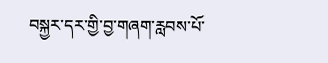བསྐྱར་དར་གྱི་བྱ་གཞག་རླབས་པོ་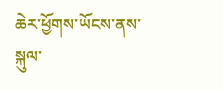ཆེར་ཕྱོགས་ཡོངས་ནས་སྐུལ་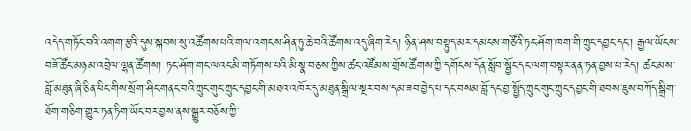འདེད་གཏོང་བའི་འགག་རྩའི་དུས་སྐབས་སུ་འཚོགས་པའི་གལ་འགངས་ཤིན་ཏུ་ཆེ་བའི་ཚོགས་འདུ་ཞིག་རེད། ཉིན་ཤས་བསྟུད་མར་དམངས་གཙོའི་ཏང་ཤོག་ཁག་གི་ཀྲུང་དབྱང་དང་། རྒྱལ་ཡོངས་བཟོ་ཚོང་མཉམ་འབྲེལ་ལྷན་ཚོགས། ཏང་ཤོག་གང་ལའང་མི་གཏོགས་པའི་མི་སྣ་བཅས་ཀྱིས་ཚང་འཛོམས་གྲོས་ཚོགས་ཀྱི་དགོངས་དོན་སློབ་སྦྱོང་དང་ལག་བསྟར་ནན་ཏན་བྱས་པ་རེད། ཚང་མས་བློ་མཐུན་ཞི་ཅིན་ཕིང་གིས་སྲོག་ཤིང་གནང་བའི་ཀྲུང་གུང་ཀྲུང་དབྱང་གི་མཐའ་འཁོར་དུ་མཐུན་སྒྲིལ་སྔར་བས་དམ་ཟབ་བྱེད་པ་དང་བསམ་བློ་དང་བྱ་སྤྱོད་ཀྲུང་གུང་ཀྲུང་དབྱང་གི་ཐབས་ཇུས་བཀོད་སྒྲིག་ཐོག་གཅིག་གྱུར་ཏན་ཏིག་ཡོང་བར་བྱས་ནས་སྒྱུར་བཅོས་ཀྱི་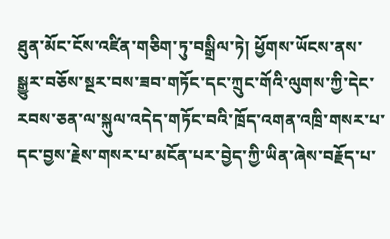ཐུན་མོང་ངོས་འཛིན་གཅིག་ཏུ་བསྒྲིལ་ཏེ། ཕྱོགས་ཡོངས་ནས་སྒྱུར་བཅོས་སྔར་བས་ཟབ་གཏོང་དང་ཀྲུང་གོའི་ལུགས་ཀྱི་དེང་རབས་ཅན་ལ་སྐུལ་འདེད་གཏོང་བའི་ཁྲོད་འགན་འཁྲི་གསར་པ་དང་བྱས་རྗེས་གསར་པ་མངོན་པར་བྱེད་ཀྱི་ཡིན་ཞེས་བརྗོད་པ་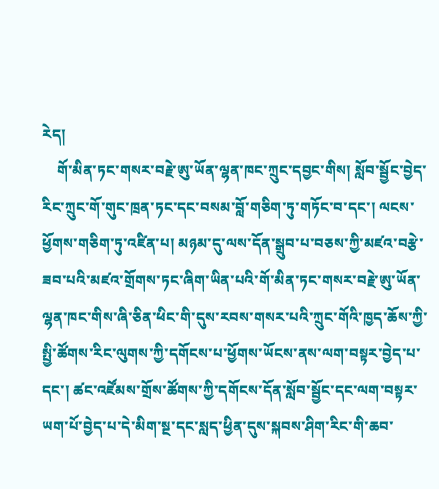རེད།
    གོ་མིན་ཏང་གསར་བརྗེ་ཨུ་ཡོན་ལྷན་ཁང་ཀྲུང་དབྱང་གིས། སློབ་སྦྱོང་བྱེད་རིང་ཀྲུང་གོ་གུང་ཁྲན་ཏང་དང་བསམ་བློ་གཅིག་ཏུ་གཏོང་བ་དང་། ལངས་ཕྱོགས་གཅིག་ཏུ་འཛིན་པ། མཉམ་དུ་ལས་དོན་སྒྲུབ་པ་བཅས་ཀྱི་མཛའ་བརྩེ་ཟབ་པའི་མཛའ་གྲོགས་ཏང་ཞིག་ཡིན་པའི་གོ་མིན་ཏང་གསར་བརྗེ་ཨུ་ཡོན་ལྷན་ཁང་གིས་ཞི་ཅིན་ཕིང་གི་དུས་རབས་གསར་པའི་ཀྲུང་གོའི་ཁྱད་ཆོས་ཀྱི་སྤྱི་ཚོགས་རིང་ལུགས་ཀྱི་དགོངས་པ་ཕྱོགས་ཡོངས་ནས་ལག་བསྟར་བྱེད་པ་དང་། ཚང་འཛོམས་གྲོས་ཚོགས་ཀྱི་དགོངས་དོན་སློབ་སྦྱོང་དང་ལག་བསྟར་ཡག་པོ་བྱེད་པ་དེ་མིག་སྔ་དང་སླད་ཕྱིན་དུས་སྐབས་ཤིག་རིང་གི་ཆབ་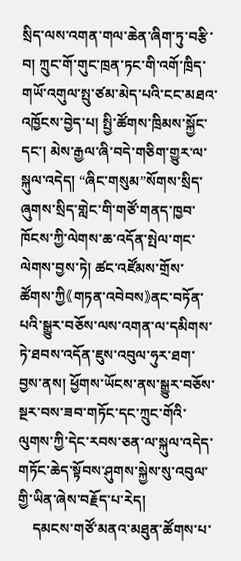སྲིད་ལས་འགན་གལ་ཆེན་ཞིག་ཏུ་བརྩི་བ། ཀྲུང་གོ་གུང་ཁྲན་ཏང་གི་འགོ་ཁྲིད་གཡོ་འགུལ་སྤུ་ཙམ་མེད་པའི་ངང་མཐའ་འཁྱོངས་བྱེད་པ། སྤྱི་ཚོགས་ཁྲིམས་སྐྱོང་དང་། མེས་རྒྱལ་ཞི་བདེ་གཅིག་གྱུར་ལ་སྐུལ་འདེད། “ཞིང་གསུམ”སོགས་སྲིད་ཞུགས་སྲིད་གླེང་གི་གཙོ་གནད་ཁྱབ་ཁོངས་ཀྱི་ལེགས་ཆ་འདོན་སྤེལ་གང་ལེགས་བྱས་ཏེ། ཚང་འཛོམས་གྲོས་ཚོགས་ཀྱི《གཏན་འབེབས》ནང་བཏོན་པའི་སྒྱུར་བཅོས་ལས་འགན་ལ་དམིགས་ཏེ་ཐབས་འདོན་ཇུས་འབུལ་ཧུར་ཐག་བྱས་ནས། ཕྱོགས་ཡོངས་ནས་སྒྱུར་བཅོས་སྔར་བས་ཟབ་གཏོང་དང་ཀྲུང་གོའི་ལུགས་ཀྱི་དེང་རབས་ཅན་ལ་སྐུལ་འདེད་གཏོང་ཆེད་སྟོབས་ཤུགས་སྐྱེས་སུ་འབུལ་གྱི་ཡིན་ཞེས་བརྗོད་པ་རེད།
    དམངས་གཙོ་མནའ་མཐུན་ཚོགས་པ་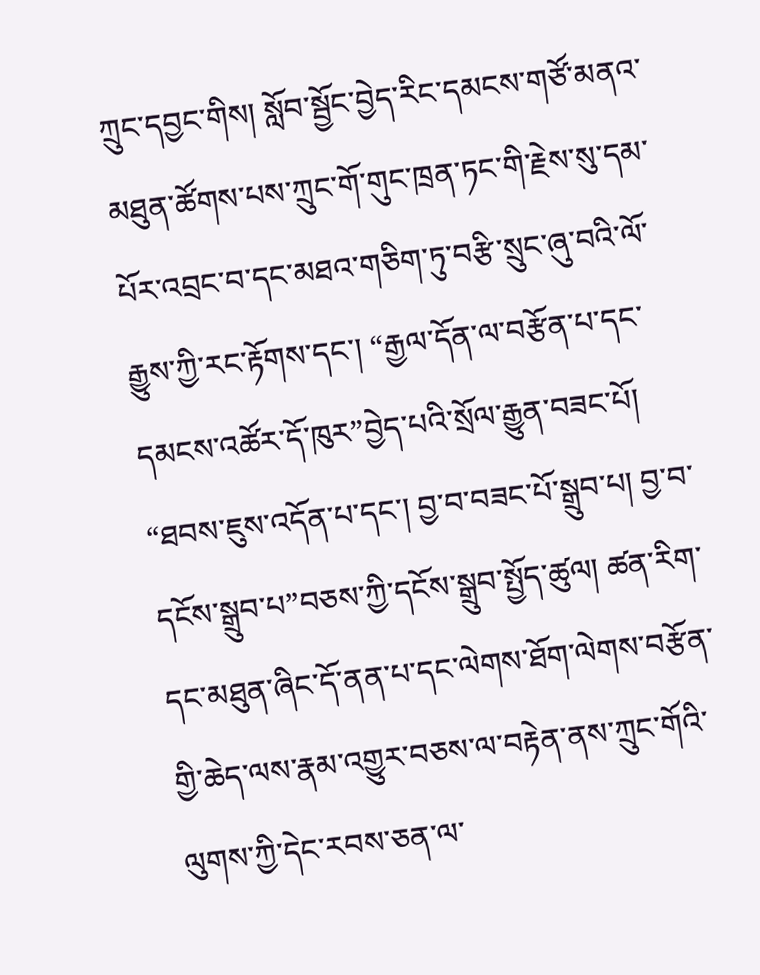ཀྲུང་དབྱང་གིས། སློབ་སྦྱོང་བྱེད་རིང་དམངས་གཙོ་མནའ་མཐུན་ཚོགས་པས་ཀྲུང་གོ་གུང་ཁྲན་ཏང་གི་རྗེས་སུ་དམ་པོར་འབྲང་བ་དང་མཐའ་གཅིག་ཏུ་བརྩི་སྲུང་ཞུ་བའི་ལོ་རྒྱུས་ཀྱི་རང་རྟོགས་དང་། “རྒྱལ་དོན་ལ་བརྩོན་པ་དང་དམངས་འཚོར་དོ་ཁུར”བྱེད་པའི་སྲོལ་རྒྱུན་བཟང་པོ། “ཐབས་ཇུས་འདོན་པ་དང་། བྱ་བ་བཟང་པོ་སྒྲུབ་པ། བྱ་བ་དངོས་སྒྲུབ་པ”བཅས་ཀྱི་དངོས་སྒྲུབ་སྤྱོད་ཚུལ། ཚན་རིག་དང་མཐུན་ཞིང་དོ་ནན་པ་དང་ལེགས་ཐོག་ལེགས་བརྩོན་གྱི་ཆེད་ལས་རྣམ་འགྱུར་བཅས་ལ་བརྟེན་ནས་ཀྲུང་གོའི་ལུགས་ཀྱི་དེང་རབས་ཅན་ལ་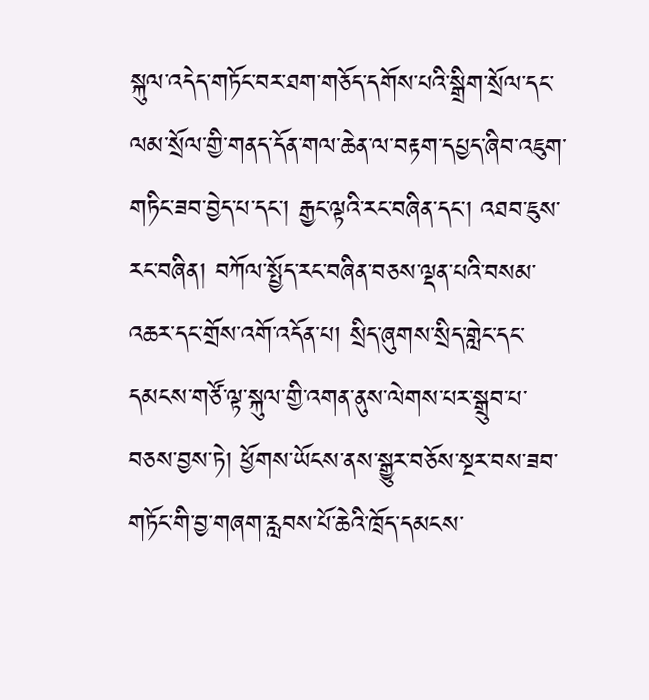སྐུལ་འདེད་གཏོང་བར་ཐག་གཅོད་དགོས་པའི་སྒྲིག་སྲོལ་དང་ལམ་སྲོལ་གྱི་གནད་དོན་གལ་ཆེན་ལ་བརྟག་དཔྱད་ཞིབ་འཇུག་གཏིང་ཟབ་བྱེད་པ་དང་། རྒྱང་ལྟའི་རང་བཞིན་དང་། འཐབ་ཇུས་རང་བཞིན། བཀོལ་སྤྱོད་རང་བཞིན་བཅས་ལྡན་པའི་བསམ་འཆར་དང་གྲོས་འགོ་འདོན་པ། སྲིད་ཞུགས་སྲིད་གླེང་དང་དམངས་གཙོ་ལྟ་སྐུལ་གྱི་འགན་ནུས་ལེགས་པར་སྒྲུབ་པ་བཅས་བྱས་ཏེ། ཕྱོགས་ཡོངས་ནས་སྒྱུར་བཅོས་སྔར་བས་ཟབ་གཏོང་གི་བྱ་གཞག་རླབས་པོ་ཆེའི་ཁྲོད་དམངས་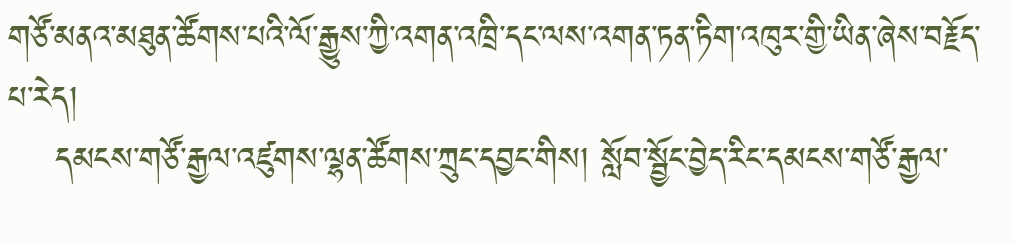གཙོ་མནའ་མཐུན་ཚོགས་པའི་ལོ་རྒྱུས་ཀྱི་འགན་འཁྲི་དང་ལས་འགན་ཏན་ཏིག་འཁུར་གྱི་ཡིན་ཞེས་བརྗོད་པ་རེད།
    དམངས་གཙོ་རྒྱལ་འཛུགས་ལྷན་ཚོགས་ཀྲུང་དབྱང་གིས། སློབ་སྦྱོང་བྱེད་རིང་དམངས་གཙོ་རྒྱལ་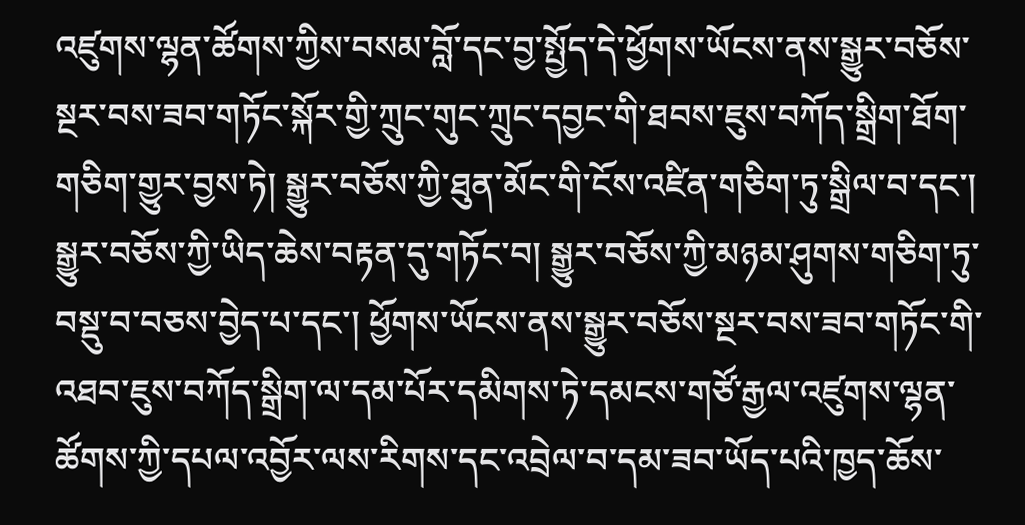འཛུགས་ལྷན་ཚོགས་ཀྱིས་བསམ་བློ་དང་བྱ་སྤྱོད་དེ་ཕྱོགས་ཡོངས་ནས་སྒྱུར་བཅོས་སྔར་བས་ཟབ་གཏོང་སྐོར་གྱི་ཀྲུང་གུང་ཀྲུང་དབྱང་གི་ཐབས་ཇུས་བཀོད་སྒྲིག་ཐོག་གཅིག་གྱུར་བྱས་ཏེ། སྒྱུར་བཅོས་ཀྱི་ཐུན་མོང་གི་ངོས་འཛིན་གཅིག་ཏུ་སྒྲིལ་བ་དང་། སྒྱུར་བཅོས་ཀྱི་ཡིད་ཆེས་བརྟན་དུ་གཏོང་བ། སྒྱུར་བཅོས་ཀྱི་མཉམ་ཤུགས་གཅིག་ཏུ་བསྡུ་བ་བཅས་བྱེད་པ་དང་། ཕྱོགས་ཡོངས་ནས་སྒྱུར་བཅོས་སྔར་བས་ཟབ་གཏོང་གི་འཐབ་ཇུས་བཀོད་སྒྲིག་ལ་དམ་པོར་དམིགས་ཏེ་དམངས་གཙོ་རྒྱལ་འཛུགས་ལྷན་ཚོགས་ཀྱི་དཔལ་འབྱོར་ལས་རིགས་དང་འབྲེལ་བ་དམ་ཟབ་ཡོད་པའི་ཁྱད་ཆོས་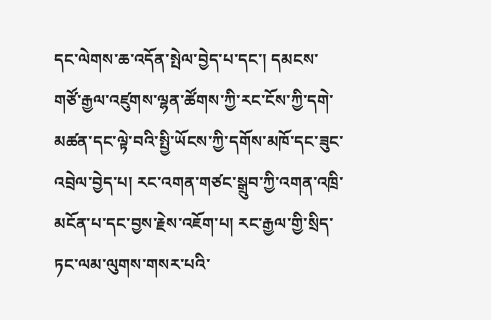དང་ལེགས་ཆ་འདོན་སྤེལ་བྱེད་པ་དང་། དམངས་གཙོ་རྒྱལ་འཛུགས་ལྷན་ཚོགས་ཀྱི་རང་ངོས་ཀྱི་དགེ་མཚན་དང་ལྟེ་བའི་སྤྱི་ཡོངས་ཀྱི་དགོས་མཁོ་དང་ཟུང་འབྲེལ་བྱེད་པ། རང་འགན་གཙང་སྒྲུབ་ཀྱི་འགན་འཁྲི་མངོན་པ་དང་བྱས་རྗེས་འཇོག་པ། རང་རྒྱལ་གྱི་སྲིད་ཏང་ལམ་ལུགས་གསར་པའི་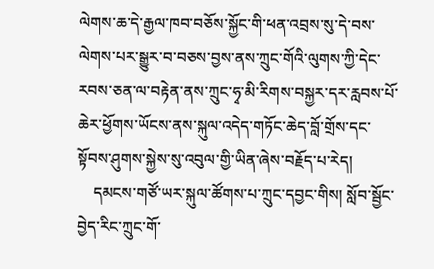ལེགས་ཆ་དེ་རྒྱལ་ཁབ་བཅོས་སྐྱོང་གི་ཕན་འབྲས་སུ་དེ་བས་ལེགས་པར་སྒྱུར་བ་བཅས་བྱས་ནས་ཀྲུང་གོའི་ལུགས་ཀྱི་དེང་རབས་ཅན་ལ་བརྟེན་ནས་ཀྲུང་ཧྭ་མི་རིགས་བསྐྱར་དར་རླབས་པོ་ཆེར་ཕྱོགས་ཡོངས་ནས་སྐུལ་འདེད་གཏོང་ཆེད་བློ་གྲོས་དང་སྟོབས་ཤུགས་སྐྱེས་སུ་འབུལ་གྱི་ཡིན་ཞེས་བརྗོད་པ་རེད།
    དམངས་གཙོ་ཡར་སྐུལ་ཚོགས་པ་ཀྲུང་དབྱང་གིས། སློབ་སྦྱོང་བྱེད་རིང་ཀྲུང་གོ་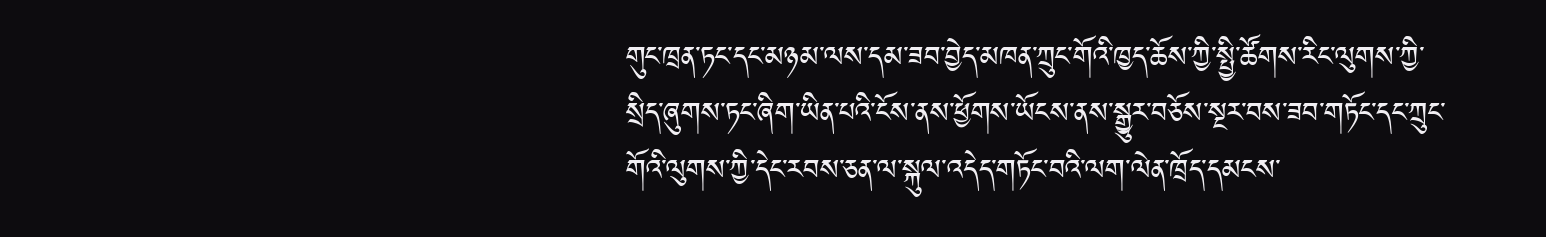གུང་ཁྲན་ཏང་དང་མཉམ་ལས་དམ་ཟབ་བྱེད་མཁན་ཀྲུང་གོའི་ཁྱད་ཆོས་ཀྱི་སྤྱི་ཚོགས་རིང་ལུགས་ཀྱི་སྲིད་ཞུགས་ཏང་ཞིག་ཡིན་པའི་ངོས་ནས་ཕྱོགས་ཡོངས་ནས་སྒྱུར་བཅོས་སྔར་བས་ཟབ་གཏོང་དང་ཀྲུང་གོའི་ལུགས་ཀྱི་དེང་རབས་ཅན་ལ་སྐུལ་འདེད་གཏོང་བའི་ལག་ལེན་ཁྲོད་དམངས་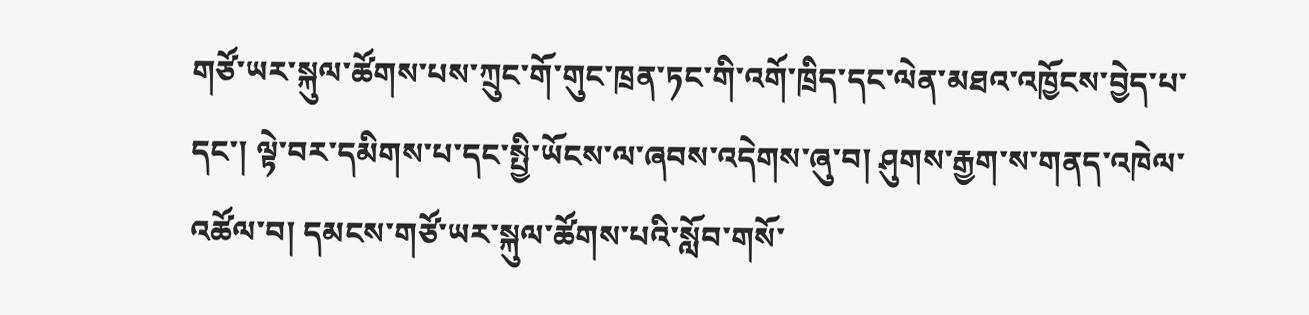གཙོ་ཡར་སྐུལ་ཚོགས་པས་ཀྲུང་གོ་གུང་ཁྲན་ཏང་གི་འགོ་ཁྲིད་དང་ལེན་མཐའ་འཁྱོངས་བྱེད་པ་དང་། ལྟེ་བར་དམིགས་པ་དང་སྤྱི་ཡོངས་ལ་ཞབས་འདེགས་ཞུ་བ། ཤུགས་རྒྱག་ས་གནད་འཁེལ་འཚོལ་བ། དམངས་གཙོ་ཡར་སྐུལ་ཚོགས་པའི་སློབ་གསོ་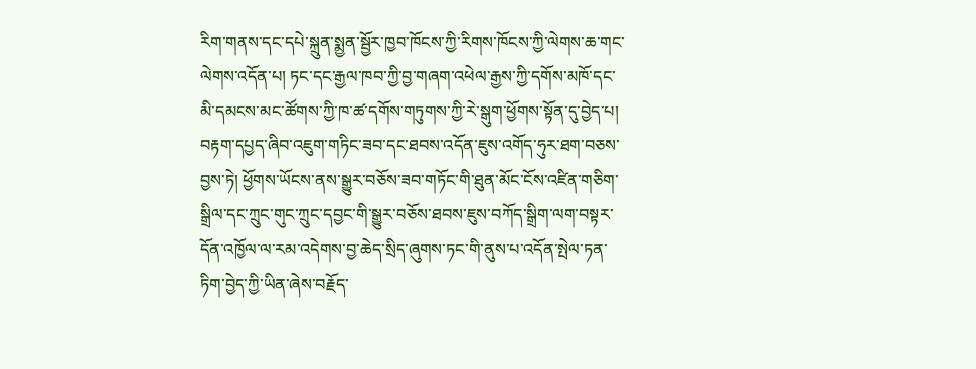རིག་གནས་དང་དཔེ་སྐྲུན་སྨྱན་སྦྱོར་ཁྱབ་ཁོངས་ཀྱི་རིགས་ཁོངས་ཀྱི་ལེགས་ཆ་གང་ལེགས་འདོན་པ། ཏང་དང་རྒྱལ་ཁབ་ཀྱི་བྱ་གཞག་འཕེལ་རྒྱས་ཀྱི་དགོས་མཁོ་དང་མི་དམངས་མང་ཚོགས་ཀྱི་ཁ་ཚ་དགོས་གཏུགས་ཀྱི་རེ་སྒུག་ཕྱོགས་སྟོན་དུ་བྱེད་པ། བརྟག་དཔྱད་ཞིབ་འཇུག་གཏིང་ཟབ་དང་ཐབས་འདོན་ཇུས་འགོད་ཧུར་ཐག་བཅས་བྱས་ཏེ། ཕྱོགས་ཡོངས་ནས་སྒྱུར་བཅོས་ཟབ་གཏོང་གི་ཐུན་མོང་ངོས་འཛིན་གཅིག་སྒྲིལ་དང་ཀྲུང་གུང་ཀྲུང་དབྱང་གི་སྒྱུར་བཅོས་ཐབས་ཇུས་བཀོད་སྒྲིག་ལག་བསྟར་དོན་འཁྱོལ་ལ་རམ་འདེགས་བྱ་ཆེད་སྲིད་ཞུགས་ཏང་གི་ནུས་པ་འདོན་སྤེལ་ཏན་ཏིག་བྱེད་ཀྱི་ཡིན་ཞེས་བརྗོད་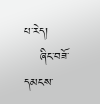པ་རེད།
    ཞིང་བཟོ་དམངས་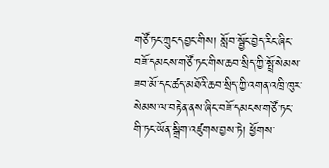གཙོ་ཏང་ཀྲུང་དབྱང་གིས། སློབ་སྦྱོང་བྱེད་རིང་ཞིང་བཟོ་དམངས་གཙོ་ཏང་གིས་ཆབ་སྲིད་ཀྱི་སྤྲོ་སེམས་ཟབ་མོ་དང་ཚད་མཐོའི་ཆབ་སྲིད་ཀྱི་འགན་འཁྲི་ཁུར་སེམས་ལ་བརྟེན་ནས་ཞིང་བཟོ་དམངས་གཙོ་ཏང་གི་ཏང་ཡོན་སྒྲིག་འཛུགས་བྱས་ཏེ། ཕྱོགས་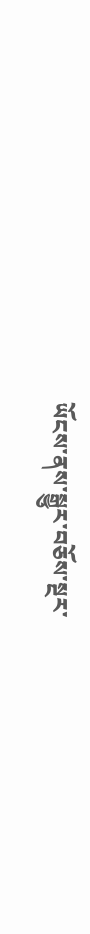ཡོངས་ནས་སྒྱུར་བཅོས་སྔར་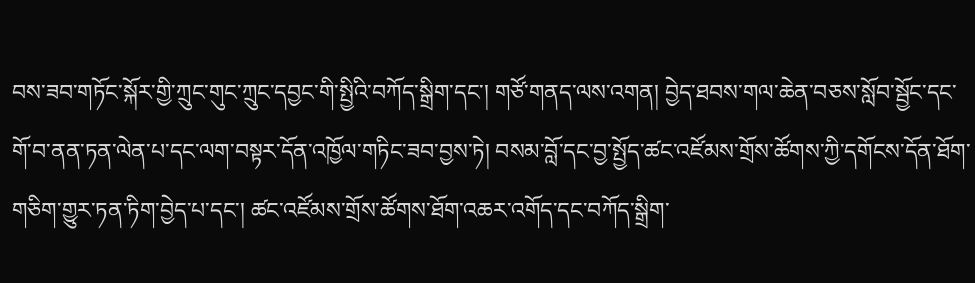བས་ཟབ་གཏོང་སྐོར་གྱི་ཀྲུང་གུང་ཀྲུང་དབྱང་གི་སྤྱིའི་བཀོད་སྒྲིག་དང་། གཙོ་གནད་ལས་འགན། བྱེད་ཐབས་གལ་ཆེན་བཅས་སློབ་སྦྱོང་དང་གོ་བ་ནན་ཏན་ལེན་པ་དང་ལག་བསྟར་དོན་འཁྱོལ་གཏིང་ཟབ་བྱས་ཏེ། བསམ་བློ་དང་བྱ་སྤྱོད་ཚང་འཛོམས་གྲོས་ཚོགས་ཀྱི་དགོངས་དོན་ཐོག་གཅིག་གྱུར་ཏན་ཏིག་བྱེད་པ་དང་། ཚང་འཛོམས་གྲོས་ཚོགས་ཐོག་འཆར་འགོད་དང་བཀོད་སྒྲིག་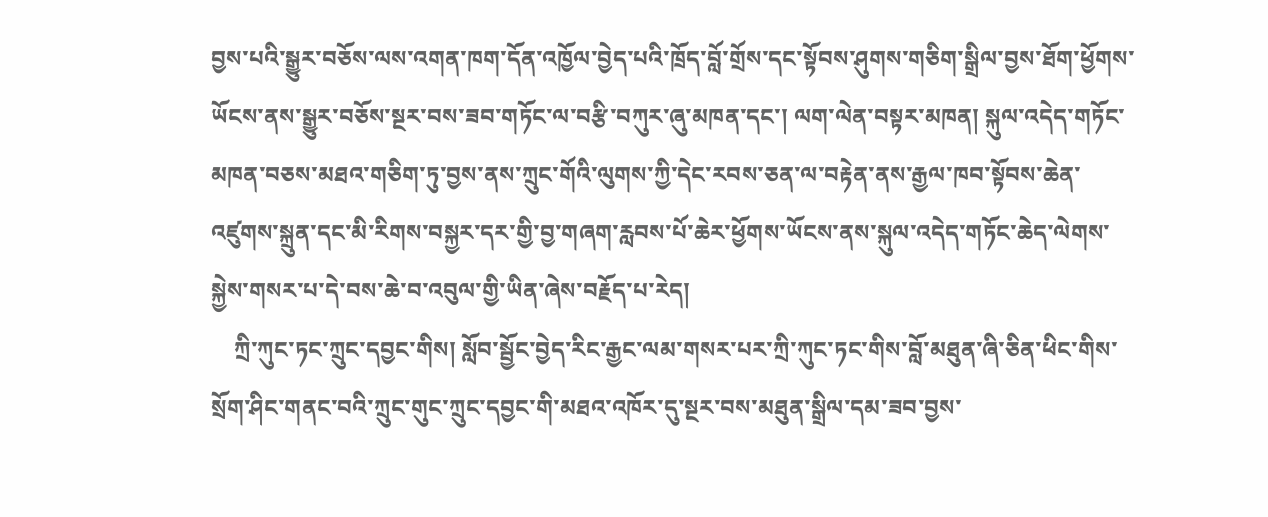བྱས་པའི་སྒྱུར་བཅོས་ལས་འགན་ཁག་དོན་འཁྱོལ་བྱེད་པའི་ཁྲོད་བློ་གྲོས་དང་སྟོབས་ཤུགས་གཅིག་སྒྲིལ་བྱས་ཐོག་ཕྱོགས་ཡོངས་ནས་སྒྱུར་བཅོས་སྔར་བས་ཟབ་གཏོང་ལ་བརྩི་བཀུར་ཞུ་མཁན་དང་། ལག་ལེན་བསྟར་མཁན། སྐུལ་འདེད་གཏོང་མཁན་བཅས་མཐའ་གཅིག་ཏུ་བྱས་ནས་ཀྲུང་གོའི་ལུགས་ཀྱི་དེང་རབས་ཅན་ལ་བརྟེན་ནས་རྒྱལ་ཁབ་སྟོབས་ཆེན་འཛུགས་སྐྲུན་དང་མི་རིགས་བསྐྱར་དར་གྱི་བྱ་གཞག་རླབས་པོ་ཆེར་ཕྱོགས་ཡོངས་ནས་སྐུལ་འདེད་གཏོང་ཆེད་ལེགས་སྐྱེས་གསར་པ་དེ་བས་ཆེ་བ་འབུལ་གྱི་ཡིན་ཞེས་བརྗོད་པ་རེད།
    ཀྲི་ཀུང་ཏང་ཀྲུང་དབྱང་གིས། སློབ་སྦྱོང་བྱེད་རིང་རྒྱང་ལམ་གསར་པར་ཀྲི་ཀུང་ཏང་གིས་བློ་མཐུན་ཞི་ཅིན་ཕིང་གིས་སྲོག་ཤིང་གནང་བའི་ཀྲུང་གུང་ཀྲུང་དབྱང་གི་མཐའ་འཁོར་དུ་སྔར་བས་མཐུན་སྒྲིལ་དམ་ཟབ་བྱས་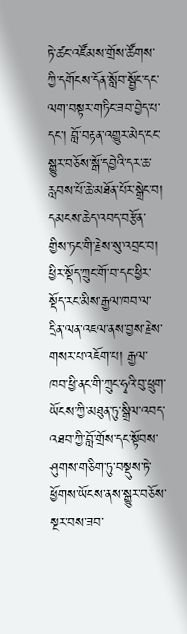ཏེ་ཚང་འཛོམས་གྲོས་ཚོགས་ཀྱི་དགོངས་དོན་སློབ་སྦྱོང་དང་ལག་བསྟར་གཏིང་ཟབ་བྱེད་པ་དང་། བློ་བརྟན་འགྱུར་མེད་ངང་སྒྱུར་བཅོས་སྒོ་དབྱེའི་དར་ཆ་རླབས་པོ་ཆེ་མཐོན་པོར་སྒྲེང་བ། དམངས་ཆེད་འབད་བརྩོན་གྱིས་ཏང་གི་རྗེས་སུ་འབྲང་བ། ཕྱིར་སྡོད་ཀྲུང་གོ་བ་དང་ཕྱིར་སྡོད་རང་མིས་རྒྱལ་ཁབ་ལ་དྲིན་ལན་འཇལ་ནས་བྱས་རྗེས་གསར་པ་འཇོག་པ། རྒྱལ་ཁབ་ཕྱི་ནང་གི་ཀྲུང་ཧྭའི་བུ་ཕྲུག་ཡོངས་ཀྱི་མཐུན་ཏུ་སྒྲིལ་འབད་འཐབ་ཀྱི་བློ་གྲོས་དང་སྟོབས་ཤུགས་གཅིག་ཏུ་བསྡུས་ཏེ་ཕྱོགས་ཡོངས་ནས་སྒྱུར་བཅོས་སྔར་བས་ཟབ་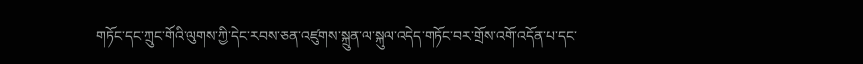གཏོང་དང་ཀྲུང་གོའི་ལུགས་ཀྱི་དེང་རབས་ཅན་འཛུགས་སྐྲུན་ལ་སྐུལ་འདེད་གཏོང་བར་གྲོས་འགོ་འདོན་པ་དང་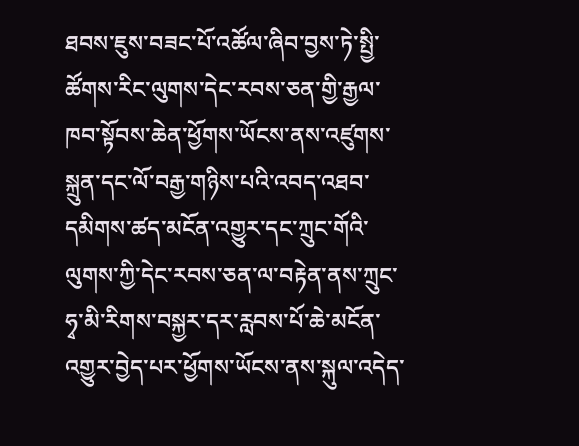ཐབས་ཇུས་བཟང་པོ་འཚོལ་ཞིབ་བྱས་ཏེ་སྤྱི་ཚོགས་རིང་ལུགས་དེང་རབས་ཅན་གྱི་རྒྱལ་ཁབ་སྟོབས་ཆེན་ཕྱོགས་ཡོངས་ནས་འཛུགས་སྐྲུན་དང་ལོ་བརྒྱ་གཉིས་པའི་འབད་འཐབ་དམིགས་ཚད་མངོན་འགྱུར་དང་ཀྲུང་གོའི་ལུགས་ཀྱི་དེང་རབས་ཅན་ལ་བརྟེན་ནས་ཀྲུང་ཧྭ་མི་རིགས་བསྐྱར་དར་རླབས་པོ་ཆེ་མངོན་འགྱུར་བྱེད་པར་ཕྱོགས་ཡོངས་ནས་སྐུལ་འདེད་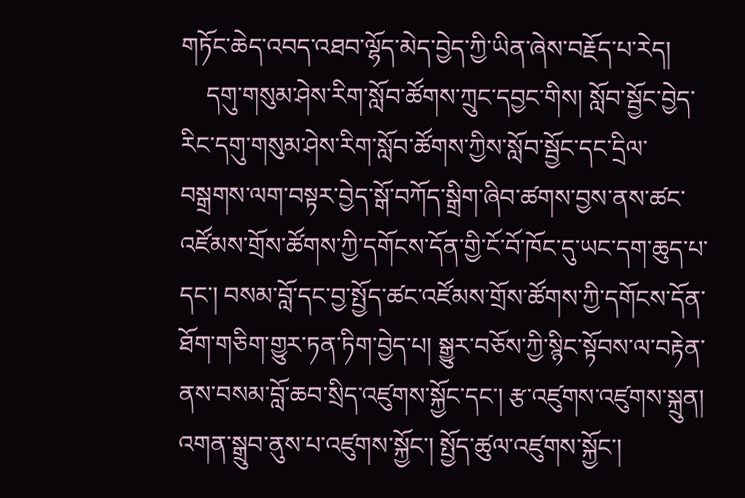གཏོང་ཆེད་འབད་འཐབ་ལྷོད་མེད་བྱེད་ཀྱི་ཡིན་ཞེས་བརྗོད་པ་རེད།
    དགུ་གསུམ་ཤེས་རིག་སློབ་ཚོགས་ཀྲུང་དབྱང་གིས། སློབ་སྦྱོང་བྱེད་རིང་དགུ་གསུམ་ཤེས་རིག་སློབ་ཚོགས་ཀྱིས་སློབ་སྦྱོང་དང་དྲིལ་བསྒྲགས་ལག་བསྟར་བྱེད་སྒོ་བཀོད་སྒྲིག་ཞིབ་ཚགས་བྱས་ནས་ཚང་འཛོམས་གྲོས་ཚོགས་ཀྱི་དགོངས་དོན་གྱི་ངོ་བོ་ཁོང་དུ་ཡང་དག་ཆུད་པ་དང་། བསམ་བློ་དང་བྱ་སྤྱོད་ཚང་འཛོམས་གྲོས་ཚོགས་ཀྱི་དགོངས་དོན་ཐོག་གཅིག་གྱུར་ཏན་ཏིག་བྱེད་པ། སྒྱུར་བཅོས་ཀྱི་སྙིང་སྟོབས་ལ་བརྟེན་ནས་བསམ་བློ་ཆབ་སྲིད་འཛུགས་སྐྱོང་དང་། རྩ་འཛུགས་འཛུགས་སྐྲུན། འགན་སྒྲུབ་ནུས་པ་འཛུགས་སྐྱོང་། སྤྱོད་ཚུལ་འཛུགས་སྐྱོང་།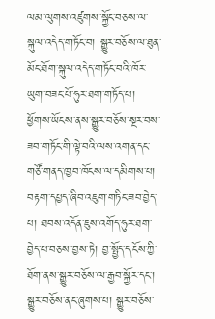ལམ་ལུགས་འཛུགས་སྐྱོང་བཅས་ལ་སྐུལ་འདེད་གཏོང་བ། སྒྱུར་བཅོས་ལ་ཐུན་མོང་ཐོག་སྐུལ་འདེད་གཏོང་བའི་ཁོར་ཡུག་བཟང་པོ་ཧུར་ཐག་གཏོད་པ། ཕྱོགས་ཡོངས་ནས་སྒྱུར་བཅོས་སྔར་བས་ཟབ་གཏོང་གི་ལྟེ་བའི་ལས་འགན་དང་གཙོ་གནད་ཁྱབ་ཁོངས་ལ་དམིགས་པ། བརྟག་དཔྱད་ཞིབ་འཇུག་གཏིང་ཟབ་བྱེད་པ། ཐབས་འདོན་ཇུས་འགོད་ཧུར་ཐག་བྱེད་པ་བཅས་བྱས་ཏེ། བྱ་སྤྱོད་དངོས་ཀྱི་ཐོག་ནས་སྒྱུར་བཅོས་ལ་རྒྱབ་སྐྱོར་དང་། སྒྱུར་བཅོས་ནང་ཞུགས་པ། སྒྱུར་བཅོས་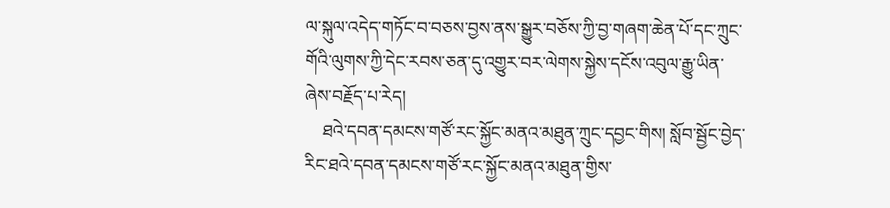ལ་སྐུལ་འདེད་གཏོང་བ་བཅས་བྱས་ནས་སྒྱུར་བཅོས་ཀྱི་བྱ་གཞག་ཆེན་པོ་དང་ཀྲུང་གོའི་ལུགས་ཀྱི་དེང་རབས་ཅན་དུ་འགྱུར་བར་ལེགས་སྐྱེས་དངོས་འབུལ་རྒྱུ་ཡིན་ཞེས་བརྗོད་པ་རེད།
    ཐའེ་དབན་དམངས་གཙོ་རང་སྐྱོང་མནའ་མཐུན་ཀྲུང་དབྱང་གིས། སློབ་སྦྱོང་བྱེད་རིང་ཐའེ་དབན་དམངས་གཙོ་རང་སྐྱོང་མནའ་མཐུན་གྱིས་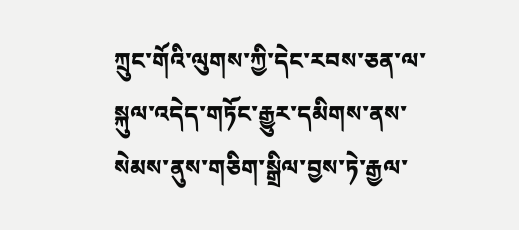ཀྲུང་གོའི་ལུགས་ཀྱི་དེང་རབས་ཅན་ལ་སྐུལ་འདེད་གཏོང་རྒྱུར་དམིགས་ནས་སེམས་ནུས་གཅིག་སྒྲིལ་བྱས་ཏེ་རྒྱལ་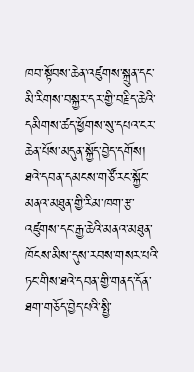ཁབ་སྟོབས་ཆེན་འཛུགས་སྐྲུན་དང་མི་རིགས་བསྐྱར་དར་གྱི་བརྗིད་ཆེའི་དམིགས་ཚད་ཕྱོགས་སུ་དཔའ་ངར་ཆེན་པོས་མདུན་སྐྱོད་བྱེད་དགོས། ཐའེ་དབན་དམངས་གཙོ་རང་སྐྱོང་མནའ་མཐུན་གྱི་རིམ་ཁག་རྩ་འཛུགས་དང་རྒྱ་ཆེའི་མནའ་མཐུན་ཁོངས་མིས་དུས་རབས་གསར་པའི་ཏང་གིས་ཐའེ་དབན་གྱི་གནད་དོན་ཐག་གཅོད་བྱེད་པའི་སྤྱི་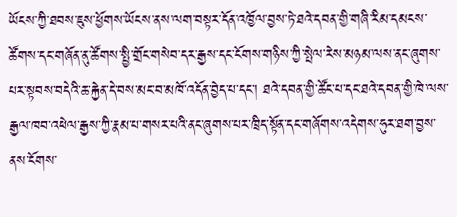ཡོངས་ཀྱི་ཐབས་ཇུས་ཕྱོགས་ཡོངས་ནས་ལག་བསྟར་དོན་འཁྱོལ་བྱས་ཏེ་ཐའེ་དབན་གྱི་གཞི་རིམ་དམངས་ཚོགས་དང་གཞོན་ནུ་ཚོགས་སྤྱི་གྲོང་གསེབ་དར་རྒྱས་དང་ངོགས་གཉིས་ཀྱི་སྤེལ་རེས་མཉམ་ལས་ནང་ཞུགས་པར་སྟབས་བདེའི་ཆ་རྐྱེན་དེ་བས་མང་བ་མཁོ་འདོན་བྱེད་པ་དང་། ཐའེ་དབན་གྱི་ཚོང་པ་དང་ཐའེ་དབན་གྱི་ཁེ་ལས་རྒྱལ་ཁབ་འཕེལ་རྒྱས་ཀྱི་རྣམ་པ་གསར་པའི་ནང་ཞུགས་པར་ཁྲིད་སྟོན་དང་གཞོགས་འདེགས་ཧུར་ཐག་བྱས་ནས་ངོགས་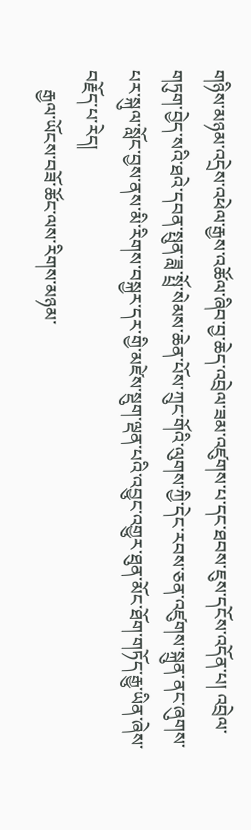གཉིས་མཉམ་འདྲེས་འཕེལ་རྒྱས་འཚོལ་ཞིབ་བྱ་ཆེད་འབྲེལ་ཟམ་འཛུགས་པ་དང་ཐབས་ཇུས་དངོས་འདོན་པ། འབྲེལ་གཏུག་བྱེད་སའི་ཐའེ་དབན་སྤུན་ཟླ་སྤྲོ་སེམས་ཆེན་པོས་ཀྲུང་གོའི་ལུགས་ཀྱི་དེང་རབས་ཅན་འཛུགས་སྐྲུན་ནང་ཞུགས་པར་སྐུལ་སློང་བྱས་ནས་མི་རིགས་བསྐྱར་དར་གྱི་མཛེས་སྡུག་ལྡན་པའི་འབྱུང་འགྱུར་ཐུན་མོང་ཐོག་གཏོད་རྒྱུ་ཡིན་ཞེས་བརྗོད་པ་རེད།
    རྒྱལ་ཡོངས་བཟོ་ཚོང་ལས་རིགས་མཉམ་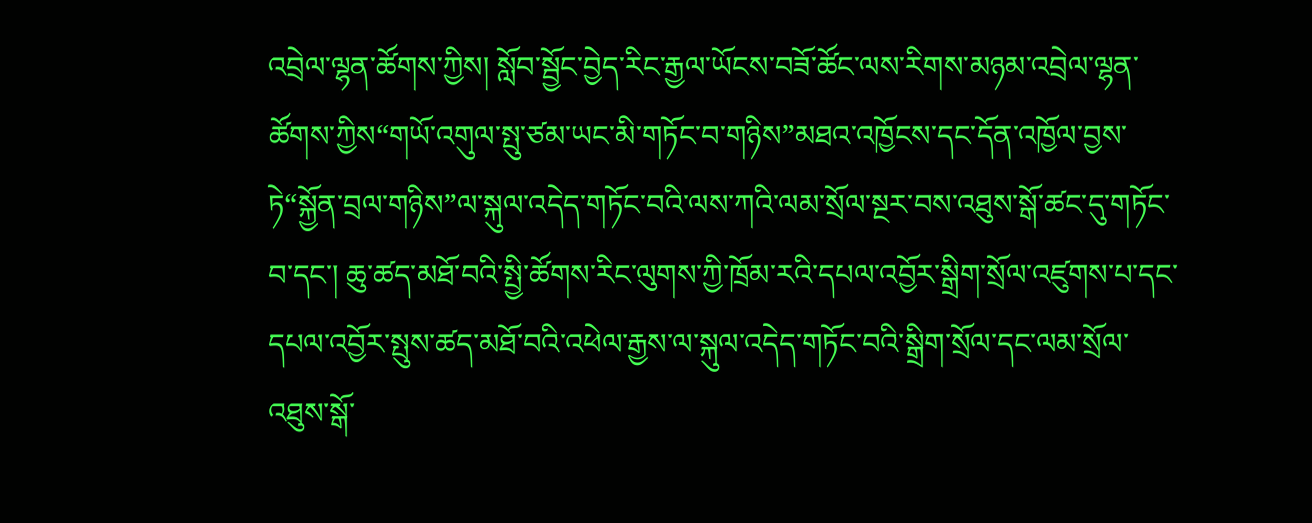འབྲེལ་ལྷན་ཚོགས་ཀྱིས། སློབ་སྦྱོང་བྱེད་རིང་རྒྱལ་ཡོངས་བཟོ་ཚོང་ལས་རིགས་མཉམ་འབྲེལ་ལྷན་ཚོགས་ཀྱིས“གཡོ་འགུལ་སྤུ་ཙམ་ཡང་མི་གཏོང་བ་གཉིས”མཐའ་འཁྱོངས་དང་དོན་འཁྱོལ་བྱས་ཏེ“སྐྱོན་བྲལ་གཉིས”ལ་སྐུལ་འདེད་གཏོང་བའི་ལས་ཀའི་ལམ་སྲོལ་སྔར་བས་འཐུས་སྒོ་ཚང་དུ་གཏོང་བ་དང་། ཆུ་ཚད་མཐོ་བའི་སྤྱི་ཚོགས་རིང་ལུགས་ཀྱི་ཁྲོམ་རའི་དཔལ་འབྱོར་སྒྲིག་སྲོལ་འཛུགས་པ་དང་དཔལ་འབྱོར་སྤུས་ཚད་མཐོ་བའི་འཕེལ་རྒྱས་ལ་སྐུལ་འདེད་གཏོང་བའི་སྒྲིག་སྲོལ་དང་ལམ་སྲོལ་འཐུས་སྒོ་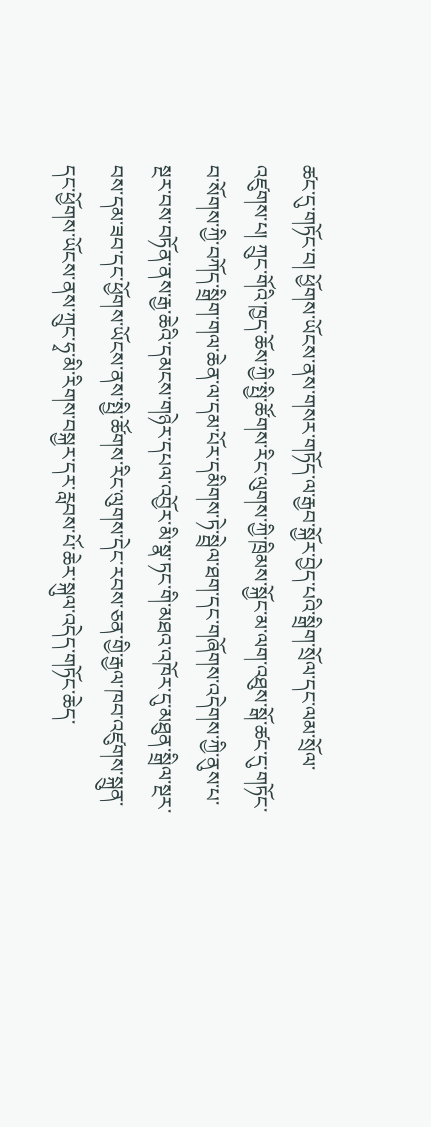ཚང་དུ་གཏོང་བ། ཕྱོགས་ཡོངས་ནས་གསར་གཏོད་ལ་རྒྱབ་སྐྱོར་བྱེད་པའི་སྒྲིག་སྲོལ་དང་ལམ་སྲོལ་འཛུགས་པ། ཀྲུང་གོའི་ཁྱད་ཆོས་ཀྱི་སྤྱི་ཚོགས་རིང་ལུགས་ཀྱི་ཁྲིམས་སྐྱོང་མ་ལག་འཐུས་སྒོ་ཚང་དུ་གཏོང་བ་སོགས་ཀྱི་བཀོད་སྒྲིག་གལ་ཆེན་ལ་དམ་པོར་དམིགས་ཏེ་སྦྲེལ་ཐག་དང་གཞོགས་འདེགས་ཀྱི་ནུས་པ་སྔར་བས་བཏོན་ནས་རྒྱ་ཆེའི་དམངས་གཉེར་དཔལ་འབྱོར་མི་སྣ་ཏང་གི་མཐའ་འཁོར་དུ་མཐུན་སྒྲིལ་སྔར་བས་དམ་ཟབ་དང་ཕྱོགས་ཡོངས་ནས་སྤྱི་ཚོགས་རིང་ལུགས་དེང་རབས་ཅན་གྱི་རྒྱལ་ཁབ་འཛུགས་སྐྲུན་དང་ཕྱོགས་ཡོངས་ནས་ཀྲུང་ཧྭ་མི་རིགས་བསྐྱར་དར་རླབས་པོ་ཆེར་སྐུལ་འདེད་གཏོང་ཆེད་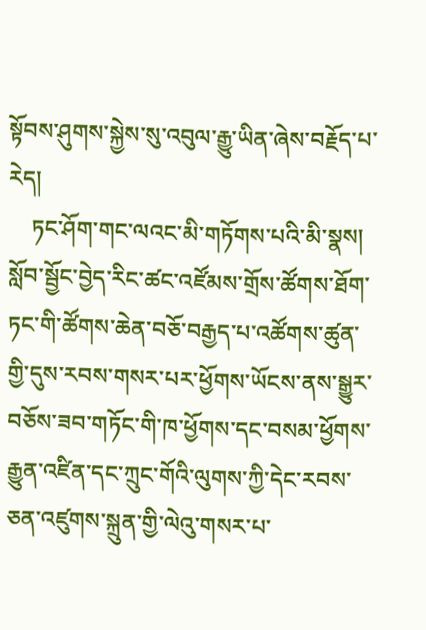སྟོབས་ཤུགས་སྐྱེས་སུ་འབུལ་རྒྱུ་ཡིན་ཞེས་བརྗོད་པ་རེད།
    ཏང་ཤོག་གང་ལའང་མི་གཏོགས་པའི་མི་སྣས། སློབ་སྦྱོང་བྱེད་རིང་ཚང་འཛོམས་གྲོས་ཚོགས་ཐོག་ཏང་གི་ཚོགས་ཆེན་བཅོ་བརྒྱད་པ་འཚོགས་ཚུན་གྱི་དུས་རབས་གསར་པར་ཕྱོགས་ཡོངས་ནས་སྒྱུར་བཅོས་ཟབ་གཏོང་གི་ཁ་ཕྱོགས་དང་བསམ་ཕྱོགས་རྒྱུན་འཛིན་དང་ཀྲུང་གོའི་ལུགས་ཀྱི་དེང་རབས་ཅན་འཛུགས་སྐྲུན་གྱི་ལེའུ་གསར་པ་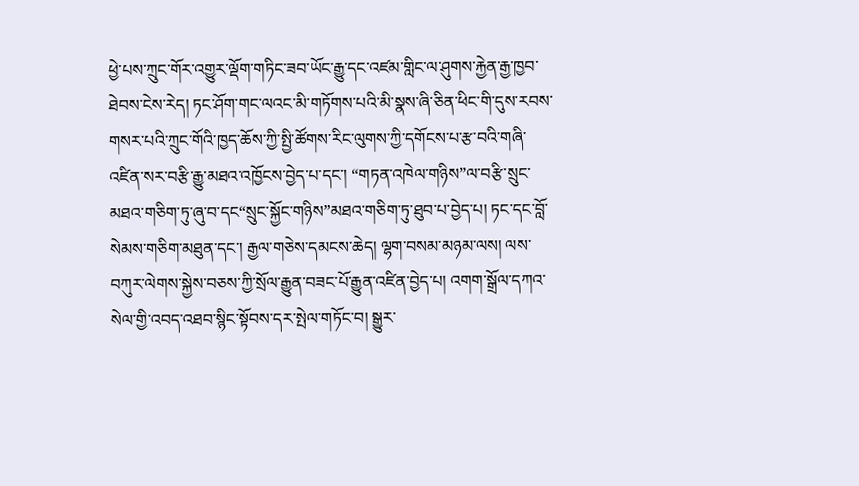ཕྱེ་པས་ཀྲུང་གོར་འགྱུར་ལྡོག་གཏིང་ཟབ་ཡོང་རྒྱུ་དང་འཛམ་གླིང་ལ་ཤུགས་རྐྱེན་རྒྱ་ཁྱབ་ཐེབས་ངེས་རེད། ཏང་ཤོག་གང་ལའང་མི་གཏོགས་པའི་མི་སྣས་ཞི་ཅིན་ཕིང་གི་དུས་རབས་གསར་པའི་ཀྲུང་གོའི་ཁྱད་ཆོས་ཀྱི་སྤྱི་ཚོགས་རིང་ལུགས་ཀྱི་དགོངས་པ་རྩ་བའི་གཞི་འཛིན་སར་བརྩི་རྒྱུ་མཐའ་འཁྱོངས་བྱེད་པ་དང་། “གཏན་འཁེལ་གཉིས”ལ་བརྩི་སྲུང་མཐའ་གཅིག་ཏུ་ཞུ་བ་དང“སྲུང་སྐྱོང་གཉིས”མཐའ་གཅིག་ཏུ་ཐུབ་པ་བྱེད་པ། ཏང་དང་བློ་སེམས་གཅིག་མཐུན་དང་། རྒྱལ་གཅེས་དམངས་ཆེད། ལྷག་བསམ་མཉམ་ལས། ལས་བཀུར་ལེགས་སྐྱེས་བཅས་ཀྱི་སྲོལ་རྒྱུན་བཟང་པོ་རྒྱུན་འཛིན་བྱེད་པ། འགག་སྒྲོལ་དཀའ་སེལ་གྱི་འབད་འཐབ་སྙིང་སྟོབས་དར་སྤེལ་གཏོང་བ། སྒྱུར་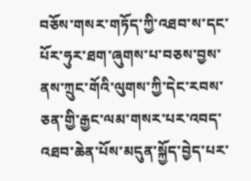བཅོས་གསར་གཏོད་ཀྱི་འཐབ་ས་དང་པོར་ཧུར་ཐག་ཞུགས་པ་བཅས་བྱས་ནས་ཀྲུང་གོའི་ལུགས་ཀྱི་དེང་རབས་ཅན་གྱི་རྒྱང་ལམ་གསར་པར་འབད་འཐབ་ཆེན་པོས་མདུན་སྐྱོད་བྱེད་པར་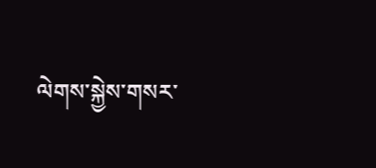ལེགས་སྐྱེས་གསར་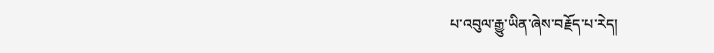པ་འབུལ་རྒྱུ་ཡིན་ཞེས་བརྗོད་པ་རེད།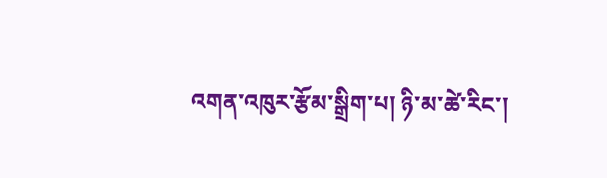འགན་འཁུར་རྩོམ་སྒྲིག་པ། ཉི་མ་ཚེ་རིང་།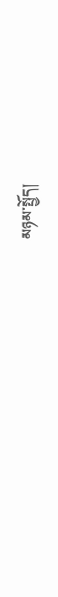མཉམ་སྤྱོད།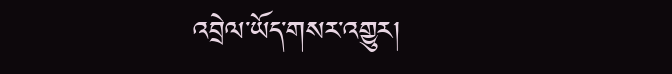འབྲེལ་ཡོད་གསར་འགྱུར།